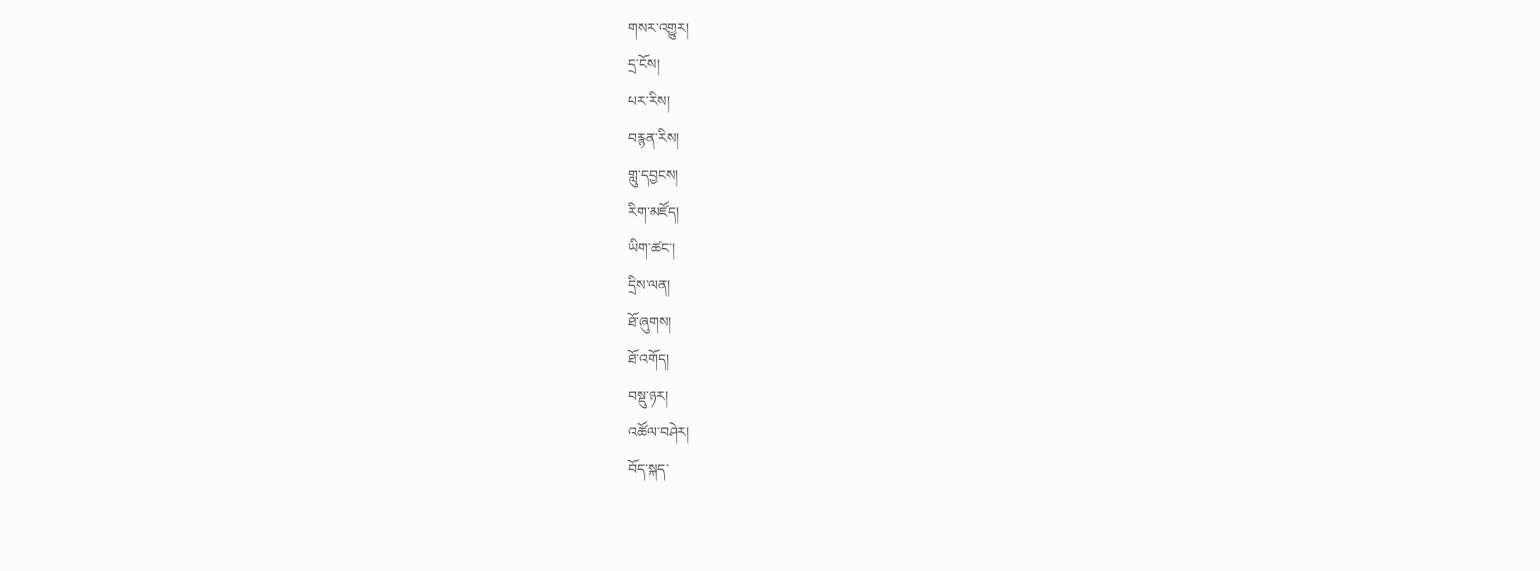གསར་འགྱུར།
དྲ་ངོས།
པར་རིས།
བརྙན་རིས།
གླུ་དབྱངས།
རིག་མཛོད།
ཡིག་ཚང་།
དྲིས་ལན།
ཐོ་ཞུགས།
ཐོ་འགོད།
བསྡུ་ཉར།
འཚོལ་བཤེར།
བོད་སྐད་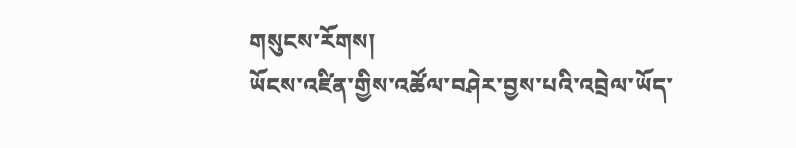གསུངས་རོགས།
ཡོངས་འཛིན་གྱིས་འཚོལ་བཤེར་བྱས་པའི་འབྲེལ་ཡོད་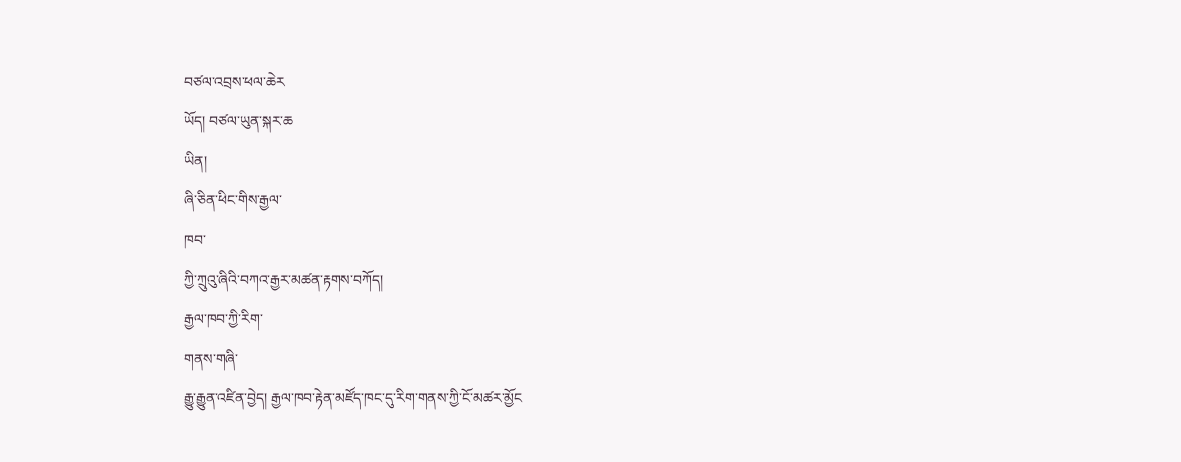བཙལ་འབྲས་ཕལ་ཆེར
ཡོད། བཙལ་ཡུན་སྐར་ཆ
ཡིན།
ཞི་ཅིན་ཕིང་གིས་རྒྱལ་
ཁབ་
ཀྱི་ཀྲུའུ་ཞིའི་བཀའ་རྒྱར་མཚན་རྟགས་བཀོད།
རྒྱལ་ཁབ་ཀྱི་རིག་
གནས་གཞི་
རྒྱུ་རྒྱུན་འཛིན་བྱེད། རྒྱལ་ཁབ་རྟེན་མཛོད་ཁང་དུ་རིག་གནས་ཀྱི་ངོ་མཚར་མྱོང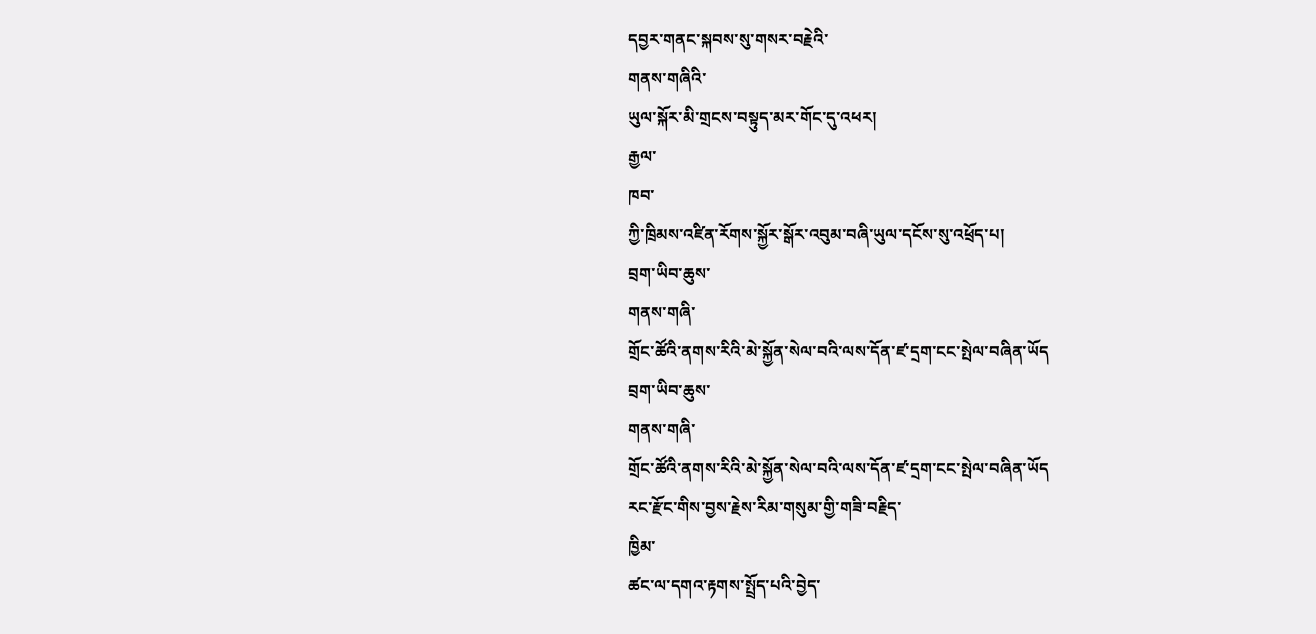དབྱར་གནང་སྐབས་སུ་གསར་བརྗེའི་
གནས་གཞིའི་
ཡུལ་སྐོར་མི་གྲངས་བསྟུད་མར་གོང་དུ་འཕར།
རྒྱལ་
ཁབ་
ཀྱི་ཁྲིམས་འཛིན་རོགས་སྐྱོར་སྒོར་འབུམ་བཞི་ཡུལ་དངོས་སུ་འཕྲོད་པ།
བྲག་ཡིབ་ཆུས་
གནས་གཞི་
གྲོང་ཚོའི་ནགས་རིའི་མེ་སྐྱོན་སེལ་བའི་ལས་དོན་ཛ་དྲག་ངང་སྤེལ་བཞིན་ཡོད
བྲག་ཡིབ་ཆུས་
གནས་གཞི་
གྲོང་ཚོའི་ནགས་རིའི་མེ་སྐྱོན་སེལ་བའི་ལས་དོན་ཛ་དྲག་ངང་སྤེལ་བཞིན་ཡོད
རང་རྫོང་གིས་བྱས་རྗེས་རིམ་གསུམ་གྱི་གཟི་བརྗིད་
ཁྱིམ་
ཚང་ལ་དགའ་རྟགས་སྤྲོད་པའི་བྱེད་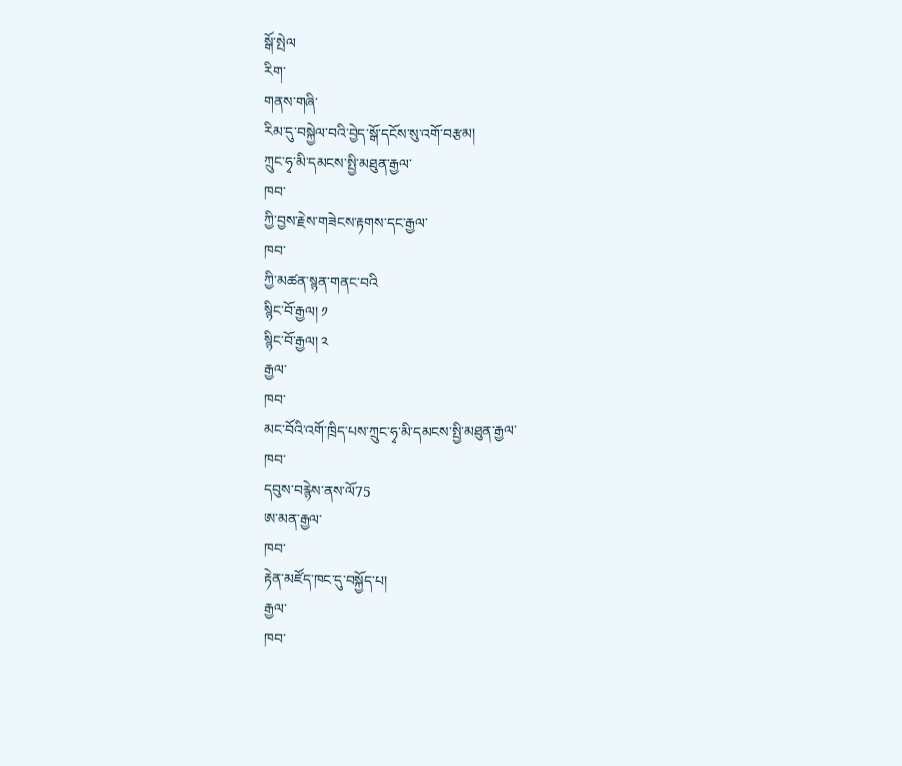སྒོ་སྤེལ
རིག་
གནས་གཞི་
རིམ་དུ་བསྐྱེལ་བའི་བྱེད་སྒོ་དངོས་སུ་འགོ་བརྩམ།
ཀྲུང་ཧྭ་མི་དམངས་སྤྱི་མཐུན་རྒྱལ་
ཁབ་
ཀྱི་བྱས་རྗེས་གཟེངས་རྟགས་དང་རྒྱལ་
ཁབ་
ཀྱི་མཚན་སྙན་གནང་བའི
སྙིང་བོ་རྒྱལ། ༡
སྙིང་བོ་རྒྱལ། ༢
རྒྱལ་
ཁབ་
མང་བོའི་འགོ་ཁྲིད་པས་ཀྲུང་ཧྭ་མི་དམངས་སྤྱི་མཐུན་རྒྱལ་
ཁབ་
དབུས་བརྙེས་ནས་ལོ75
ཨ་མན་རྒྱལ་
ཁབ་
རྟེན་མཛོད་ཁང་དུ་བསྐྱོད་པ།
རྒྱལ་
ཁབ་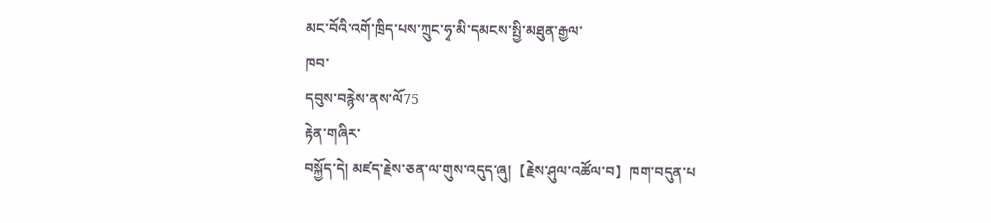མང་བོའི་འགོ་ཁྲིད་པས་ཀྲུང་ཧྭ་མི་དམངས་སྤྱི་མཐུན་རྒྱལ་
ཁབ་
དབུས་བརྙེས་ནས་ལོ75
རྟེན་གཞིར་
བསྐྱོད་དེ། མཛད་རྗེས་ཅན་ལ་གུས་འདུད་ཞུ།【རྗེས་ཤུལ་འཚོལ་བ】ཁག་བདུན་པ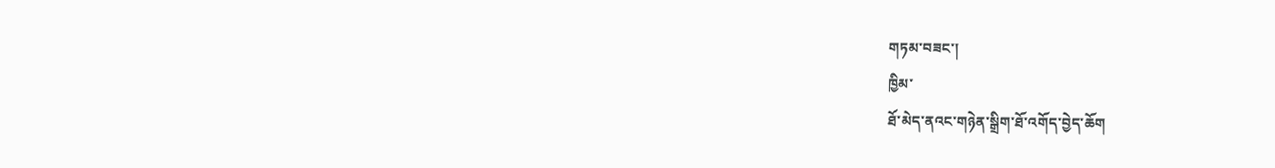གཏམ་བཟང་།
ཁྱིམ་
ཐོ་མེད་ནའང་གཉེན་སྒྲིག་ཐོ་འགོད་བྱེད་ཆོག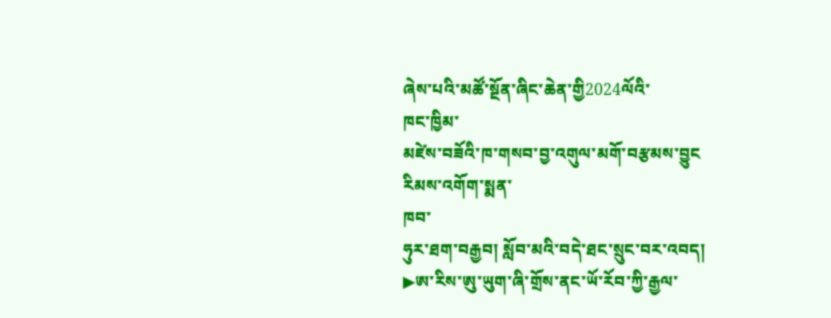ཞེས་པའི་མཚོ་སྔོན་ཞིང་ཆེན་གྱི2024ལོའི་
ཁང་ཁྱིམ་
མཛེས་བཟོའི་ཁ་གསབ་བྱ་འགུལ་མགོ་བརྩམས་བྱུང
རིམས་འགོག་སྨན་
ཁབ་
ཧུར་ཐག་བརྒྱབ། སློབ་མའི་བདེ་ཐང་སྲུང་བར་འབད།
▶ཨ་རིས་ཨུ་ཡུག་ཞི་གྲོས་ནང་ཡོ་རོབ་ཀྱི་རྒྱལ་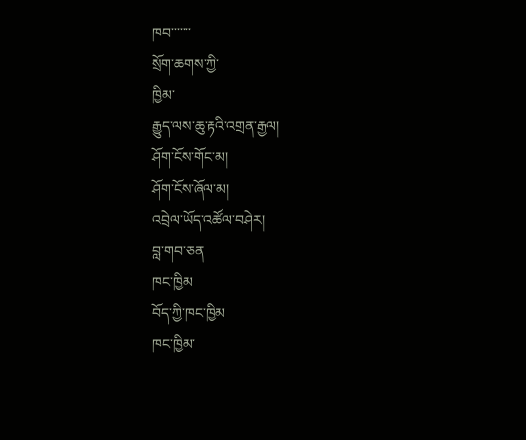ཁབ་་་་་་་
སྲོག་ཆགས་ཀྱི་
ཁྱིམ་
རྒྱུད་ལས་ཆུ་རྟའི་འགྲན་རྒྱལ།
ཤོག་ངོས་གོང་མ།
ཤོག་ངོས་ཞོལ་མ།
འབྲེལ་ཡོད་འཚོལ་བཤེར།
བླ་གབ་ཅན
ཁང་ཁྱིམ
བོད་ཀྱི་ཁང་ཁྱིམ
ཁང་ཁྱིམ་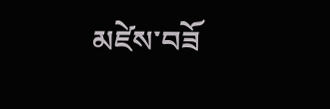མཛེས་བཟོ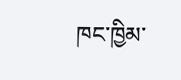ཁང་ཁྱིམ་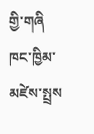གྱི་གཞི
ཁང་ཁྱིམ་མཛེས་སྤྲས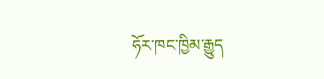ཧོར་ཁང་ཁྱིམ་རྒྱུད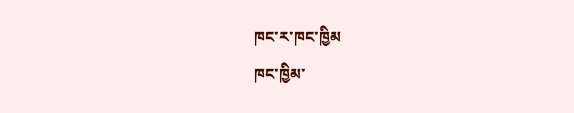ཁང་ར་ཁང་ཁྱིམ
ཁང་ཁྱིམ་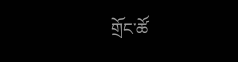གྲོང་ཚོ